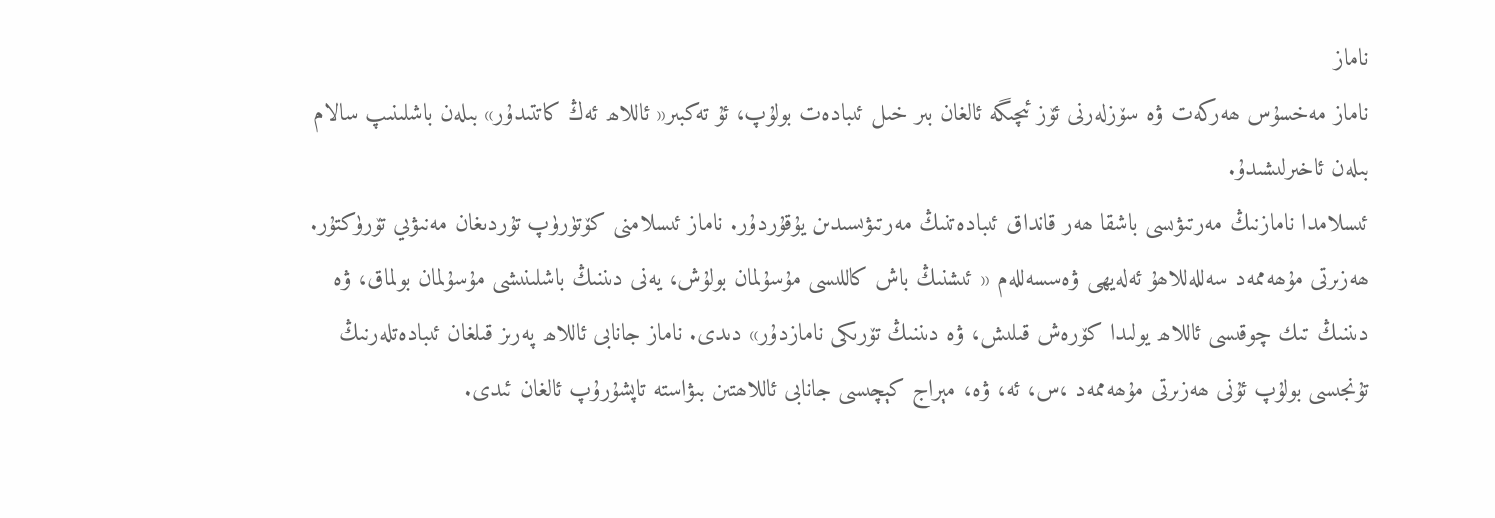ناماز
ناماز مەخسۇس ھەركەت ۋە سۆزلەرنى ئۆز ئىچىگە ئالغان بىر خىل ئىبادەت بولۇپ، ئۇ تەكبىر« ئاللاھ ئەڭ كاتتىدۇر» بىلەن باشلىنىپ سالام بىلەن ئاخىرلىشىدۇ.
ئىسلامدا نامازنىڭ مەرتىۋىسى باشقا ھەر قانداق ئىبادەتنىڭ مەرتىۋىسىدىن يۇقۇردۇر. ناماز ئىسلامنى كۆتۈرۈپ تۇردىغان مەنىۋىي تۆرۈكتۇر.
ھەزىرتى مۇھەممەد سەللەللاھۇ ئەلەيھى ۋەسسەللەم « ئىشنىڭ باش كاللىسى مۇسۇلمان بولۇش، يەنى دىننىڭ باشلىنىشى مۇسۇلمان بولماق، ۋە دىننىڭ تىك چوقىسى ئاللاھ يولىدا كۆرەش قىلىش، ۋە دىننىڭ تۆرىكى نامازدۇر» دىدى. ناماز جانابى ئاللاھ پەرىز قىلغان ئىبادەتلەرنىڭ تۇنجىسى بولۇپ ئۇنى ھەزىرتى مۇھەممەد ،س، ئە، ۋە، مېراج كېچىسى جانابى ئاللاھتىن بىۋاستە تاپشۇرۇپ ئالغان ئىدى.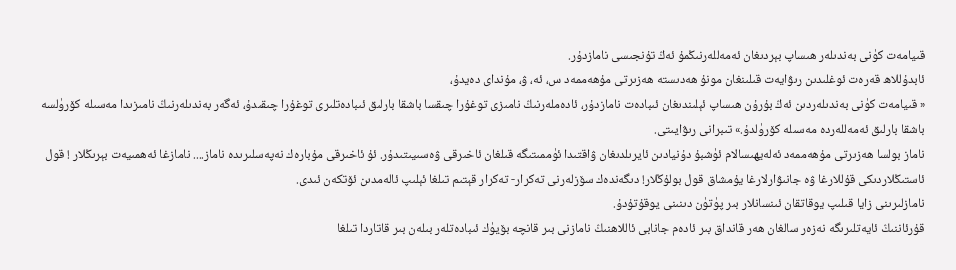قىيامەت كۈنى بەندىلەر ھىساپ بېردىغان ئەمەللەرنىڭمۇ ئەڭ تۇنجىسى نامازدۇر.
ئابدۇللاھ قەرەت ئوغلىدىن رىۋايەت قىلىنغان مونۇ ھەدىستە ھەزىرتى مۇھەممەد س، ئە، ۋ، مۇنداى دەيدۇ،
« قىيامەت كۈنى بەندىلەردىن ئەڭ بۇرۇن ھىساپ ئېلىندىغان ئىبادەت نامازدۇر، ئادەملەرنىڭ نامىزى توغۇرا چىقسا باشقا بارلىق ئىبادەتلىرى توغۇرا چىقىدۇ، ئەگەر بەندىلەرنىڭ نامىزىدا مەسىلە كۆرۈلسە باشقا بارلىق ئەمەللەردە مەسىلە كۆرۈلدۇ.» تىبرانى رىۋايىتى.
ناماز بولسا ھەزىرتى مۇھەممەد ئەلەيھىسالام ئۈشبۇ دۇنيادىن ئايرىلدىغان ۋاقتىدا ئۈممىتىگە قىلغان ئاخىرقى ۋەسىيىتىدۇر. ئۇ ئاخىرقى مۇبارەك نەپەسلىرىدە ناماز.... نامازغا ئەھمىيەت بېرىڭلار ! قول ئاستىڭلاردىكى قۇللارغا ۋە جانىۋارلارغا يۇمشاق قول بولۇڭلار! دىگەندەك سۆزلەرنى تەكرار- تەكرار قېتىم تىلغا ئېلىپ ئالەمدىن ئۆتكەن ئىدى.
نامازلىرىنى زايا قىلىپ يوقاتقان ئىنسانلار بىر پۈتۈن دىنىنى يوقۇتۇدۇ.
قۇرئاننىڭ ئايەتلىرىگە نەزەر سالغان ھەر قانداق بىر ئادەم جانابى ئاللاھنىڭ نامازنى بىر قانچە بۆيۈك ئىبادەتلەر بىلەن بىر قاتاردا تىلغا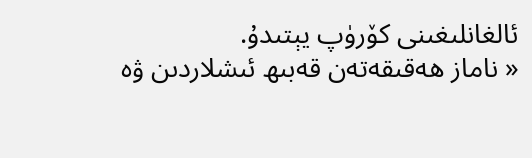ئالغانلىغىنى كۆرۈپ يېتىدۇ.
« ناماز ھەقىقەتەن قەبىھ ئىشلاردىن ۋە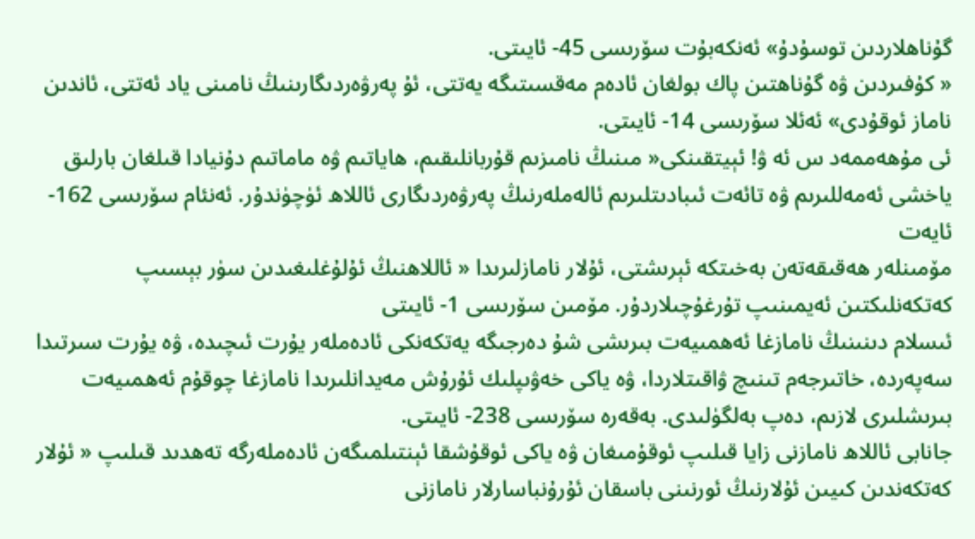گۇناھلاردىن توسۇدۇ» ئەنكەبۇت سۆرىسى 45- ئايىتى.
« كۇفىردىن ۋە گۇناھتىن پاك بولغان ئادەم مەقسىتىگە يەتتى، ئۇ پەرۋەردىگارىنىڭ نامىنى ياد ئەتتى، ئاندىن ناماز ئوقۇدى» ئەئلا سۆرىسى 14- ئايىتى.
ئى مۇھەممەد س ئە ۋ! ئېيتقىنكى« مىنىڭ نامىزىم قۇربانلىقىم، ھاياتىم ۋە ماماتىم دۇنيادا قىلغان بارلىق ياخشى ئەمەللىرىم ۋە تائەت ئىبادىتلىرىم ئالەملەرنىڭ پەرۋەردىگارى ئاللاھ ئۈچۈندۇر. ئەنئام سۆرىسى 162- ئايەت
مۆمىنلەر ھەقىقەتەن بەخىتكە ئېرىشتى، ئۇلار نامازلىرىدا « ئاللاھنىڭ ئۇلۇغلىغىدىن سۈر بېسىپ كەتكەنلىكتىن ئەيمىنىپ تۇرغۇچىلاردۇر. مۆمىن سۆرىسى 1- ئايىتى
ئىسلام دىنىنىڭ نامازغا ئەھمىيەت بىرىشى شۇ دەرجىگە يەتكەنكى ئادەملەر يۇرت ئىچىدە، ۋە يۇرت سىرتىدا سەپەردە، خاتىرجەم تىنىچ ۋاقىتلاردا، ۋە ياكى خەۋىپلىك ئۇرۇش مەيدانلىرىدا نامازغا چوقۇم ئەھمىيەت بىرىشلىرى لازىم، دەپ بەلگۈلىدى. بەقەرە سۆرىسى 238- ئايىتى.
جانابى ئاللاھ نامازنى زايا قىلىپ ئوقۇمىغان ۋە ياكى ئوقۇشقا ئېنتىلمىگەن ئادەملەرگە تەھدىد قىلىپ « ئۇلار كەتكەندىن كىيىن ئۇلارنىڭ ئورنىنى باسقان ئۇرۇنباسارلار نامازنى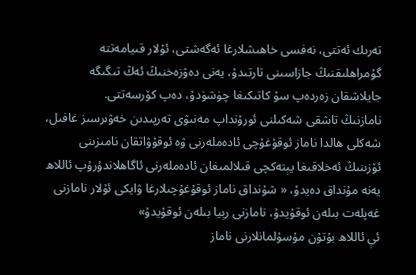تەرىك ئەتتى، نەفسى خاھىشلارغا ئەگەشتى، ئۇلار قىيامەتتە گۇمراھلىقنىڭ جازاسىنى تارتىدۇ، يەنى دەۋزەخنىڭ ئەڭ تىگىگە جايلاشقان زەردەپ سۇ كاتىكىغا چۈشۈدۇ، دەپ كۆرسەتتى.
نامازنىڭ تاشقى شەكىلنى ئورۇنداپ مەنىۋى تەرپىدىن خەۋىرسىز غافىل، شەكلى ھالدا ناماز ئوقۇغۇچى ئادەملەرنى ۋە ئوقۇۋاتقان نامىزىنى ئۆزىنىڭ ئەخلاقىغا يېتەكچى قىلالمىغان ئادەملەرنى ئاگاھلاندۇرۇپ ئاللاھ يەنە مۇنداق دەيدۇ، « شۇنداق ناماز ئوقۇغۇچىلارغا ۋايكى ئۇلار نامازنى غەپلەت بىلەن ئوقۇيدۇ، نامازنى رېيا بىلەن ئوقۇيدۇ»
ئې ئاللاھ بۇتۇن مۇسۇلمانلارنى ناماز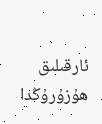ئارقىلىق ھۇزۇرۇڭدا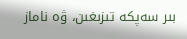بىر سەپكە تىزىغىن، ۋە ناماز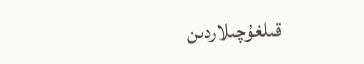قىلغۇچىلاردىن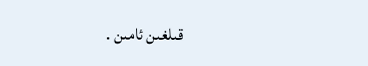قىلغىن ئامىن .